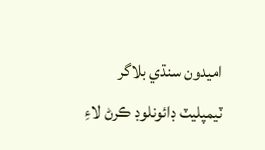امیدون سنڌي بلاگر ٽيمپليٽ ڊائونلوڊ ڪرڻ لاءِ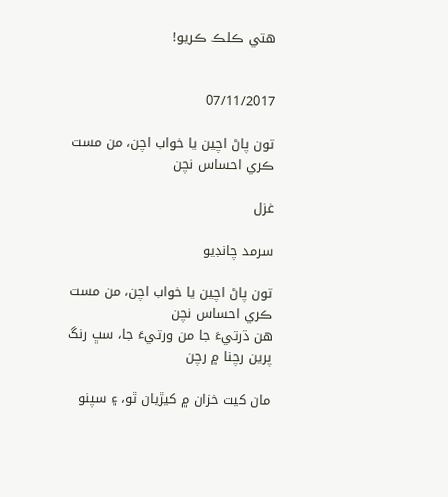هتي ڪلڪ ڪريو!


07/11/2017

تون پاڻ اچين يا خواب اچن، من مست ڪري احساس نچن

غزل

سرمد چانڊيو

تون پاڻ اچين يا خواب اچن، من مست ڪري احساس نچن
هن ڌرتيءَ جا من ورتيءَ جا، سڀ رنگ پرين رچنا ۾ رچن

مان کيت خزان ۾ کيڙيان ٿو، ۽ سپنو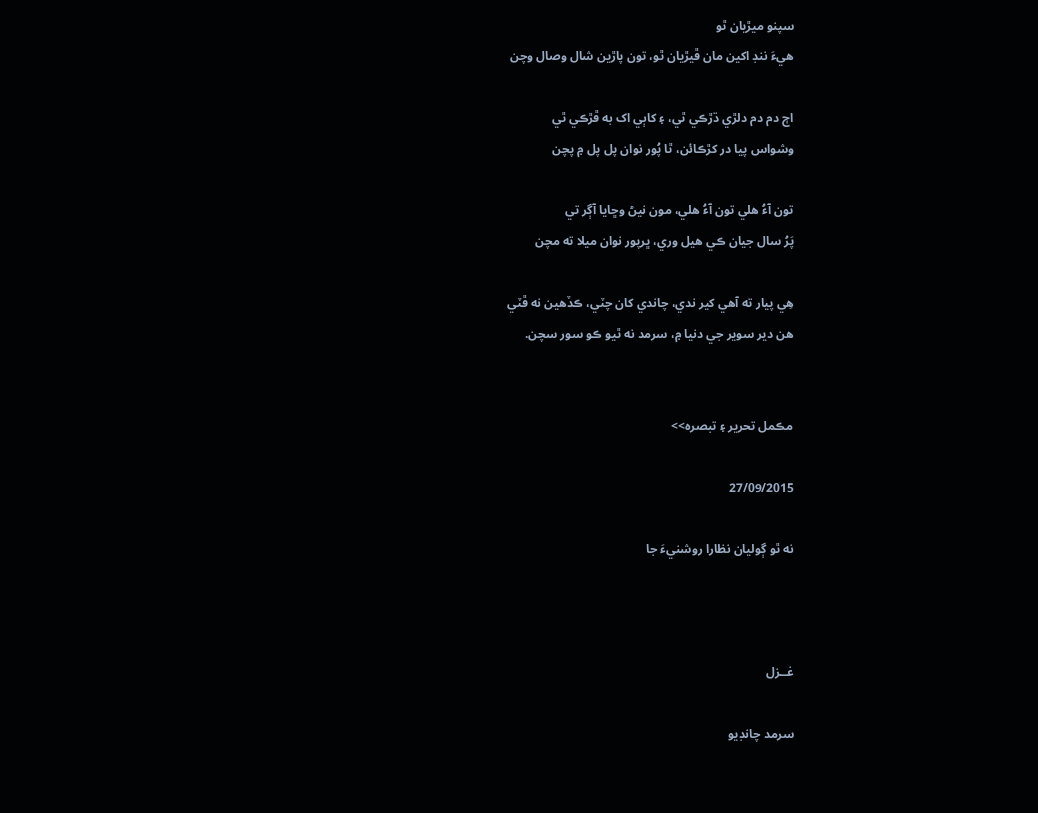سپنو ميڙيان ٿو
هيءَ ننڊ اکين مان ڦيڙيان ٿو، تون پاڙين شال وصال وچن

اڄ دم دم دلڙي ڌڙڪي ٿي، ۽ کاٻي اک به ڦڙڪي ٿي
وشواس پيا در کڙڪائن، ٿا پُور نوان پل پل ۾ پچن

تون آءُ هلي تون آءُ هلي، مون نيڻ وڇايا آڳر تي
پَرُ سال جيان ڪي هيل وري، ڀرپور نوان ميلا ته مچن

هِي پيار ته آهي کير ندي، چاندي کان چٽي، ڪڏهين نه ڦٽي
هن دير سوير جي دنيا ۾، سرمد نه ٿيو ڪو سور سچن.


مڪمل تحرير ۽ تبصره>>

27/09/2015

نه ٿو ڳوليان نظارا روشنيءَ جا



غــزل

سرمد چانڊيو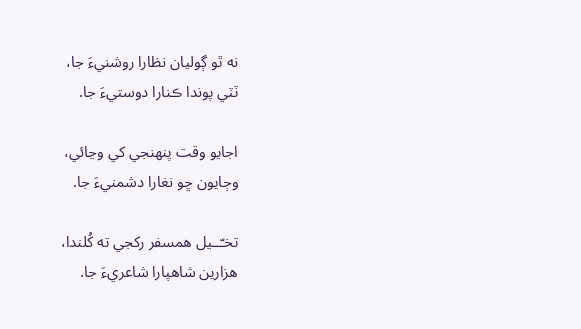نه ٿو ڳوليان نظارا روشنيءَ جا،
ٽٽي پوندا ڪنارا دوستيءَ جا.

اجايو وقت پنهنجي کي وڃائي،
وڄايون ڇو نغارا دشمنيءَ جا.

تخـّــيل همسفر رکجي ته کُلندا،
هزارين شاهپارا شاعريءَ جا.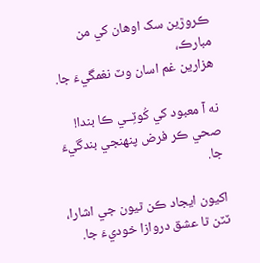ڪروڙين سک اوهان کي من مبارڪ،
هزارين غم اسان وٽ نغمگيءَ جا.

نه آ معبود کي کُوٽِــي ڪا بندا!
صحي ڪر فرض پنهنجي بندگيءَ جا.

اکيون ايجاد ڪن ٿيون جي اشارا،
ٽٽن ٿا عشق دروازا خوديءَ جا.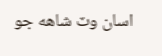اسان وٽ شاهه جو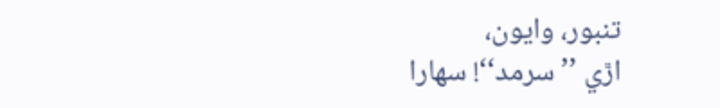تنبور، وايون،
اڙي ’’سرمد‘‘! سهارا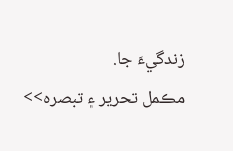زندگيءَ جا.
مڪمل تحرير ۽ تبصره>>